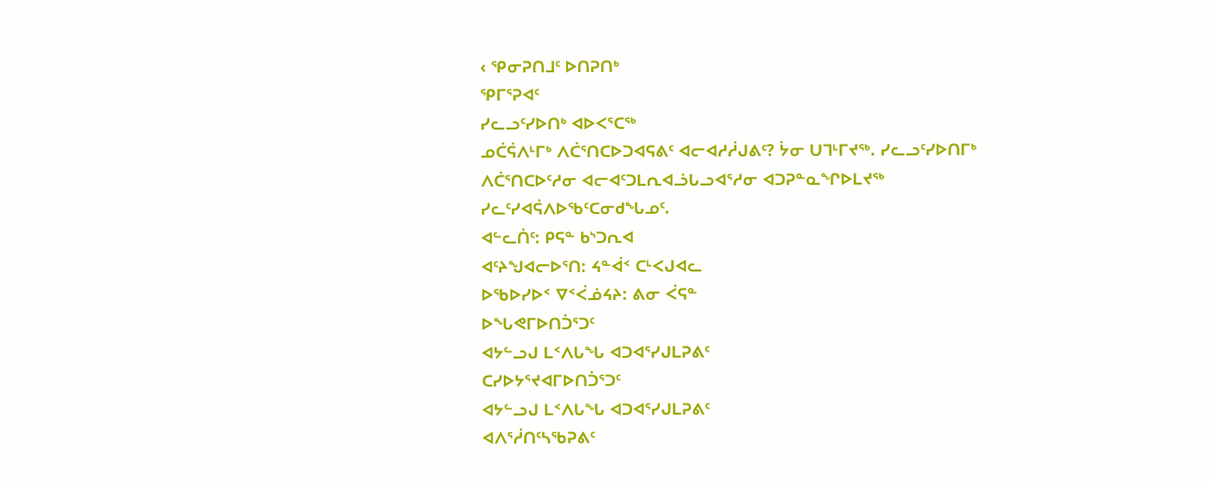‹ ᕿᓂᕈᑎᒧᑦ ᐅᑎᕈᑎᒃ
ᕿᒥᕐᕈᐊᑦ
ᓯᓚᓗᑦᓯᐅᑎᒃ ᐊᐅᐸᕐᑕᖅ
ᓄᑖᕌᐱᒻᒥᒃ ᐱᑖᕐᑎᑕᐅᑐᐊᕋᕕᑦ ᐊᓕᐊᓱᓲᒍᕕᑦ? ᔮᓂ ᑌᒣᒻᒥᔪᖅ. ᓯᓚᓗᑦᓯᐅᑎᒥᒃ ᐱᑖᕐᑎᑕᐅᑦᓱᓂ ᐊᓕᐊᑦᑐᒪᕆᐊᓘᒐᓗᐊᕐᓱᓂ ᐊᑐᕈᓐᓇᖏᐅᒪᔪᖅ ᓯᓚᑦᓯᐊᕌᐱᐅᖃᑦᑕᓂᑯᖓᓄᑦ.
ᐊᓪᓚᑏᑦ: ᑭᕋᓐ ᑲᔅᑐᕆᐊ
ᐊᑦᔨᖑᐊᓕᐅᕐᑎ: ᔦᓐᐋᑉ ᑕᒻᐸᒍᐊᓚ
ᐅᖃᐅᓯᐅᑉ ᐁᑉᐹᓅᔦᔨ: ᕕᓂ ᐹᕋᓐ
ᐅᖓᕙᒥᐅᑎᑑᕐᑐᑦ
ᐊᔭᓪᓗᒍ ᒪᑉᐱᒐᖓ ᐊᑐᐊᕐᓯᒍᒪᕈᕕᑦ
ᑕᓯᐅᔭᕐᔪᐊᒥᐅᑎᑑᕐᑐᑦ
ᐊᔭᓪᓗᒍ ᒪᑉᐱᒐᖓ ᐊᑐᐊᕐᓯᒍᒪᕈᕕᑦ
ᐊᐱᕐᓲᑎᑦᓴᖃᕈᕕᑦ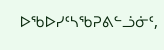ᐅᖃᐅᓯᑦᓴᖃᕈᕕᓪᓘᓃᑦ,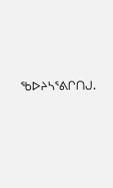ᖃᐅᔨᓴᕐᕕᒋᑎᒍ.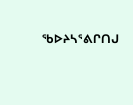ᖃᐅᔨᓴᕐᕕᒋᑎᒍ